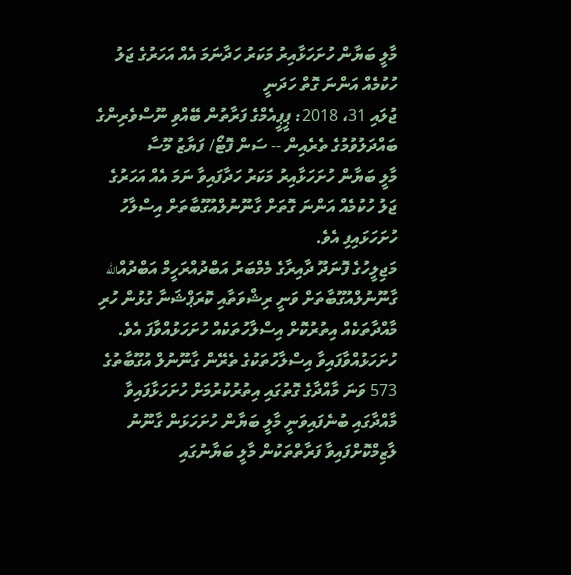މާލީ ބަޔާން ހުށަހަޅާއިރު މަކަރު ހަދާނަމަ އެއް އަހަރުގެ ޖަލު ހުކުމެއް އަންނަ ގޮތް ހަދަނީ
ޖުލައި 31، 2018: ޕީޕީއެމްގެ ފަރާތުން ބޭއްވި ނޫސްވެރިންގެ ބައްދަލުވުމުގެ ތެރެއިން -- ސަން ފޮޓޯ/ ފަޔާޒު މޫސާ
މާލީ ބަޔާން ހުށަހަޅާއިރު މަކަރު ހަދާފައިވާ ނަމަ އެއް އަހަރުގެ ޖަލު ހުކުމެއް އަންނަ ގޮތަށް ގާނޫނުލްއުގޫބާތަށް އިސްލާހު ހުށަހަޅައިފި އެވެ.
މަޖިލީހުގެ ފޮނަދޫ ދާއިރާގެ މެމްބަރު އަބްދުއްރަހީމް އަބްދުއްالله ގާނޫނުލްއުގޫބާތަށް ވަނީ ރިޝްވަތާއި ކޮރަޕްޝަނާ ގުޅުން ހުރި މާއްދާތަކެއް އިތުރުކޮށް އިސްލާހުތަކެއް ހުށަހަޅުއްވާފަ އެވެ.
ހުށަހަޅުއްވާފައިވާ އިސްލާހުތަކުގެ ތެރޭން ގާނޫނުލް އުގޫބާތުގެ 573 ވަނަ މާއްދާގެ ގޮތުގައި އިތުރުކުރުމަށް ހުށަހަޅާފައިވާ މާއްދާގައި ބުނެފައިވަނީ މާލީ ބަޔާން ހުށަހަޅަން ގާނޫނު ލާޒިމްކޮށްފައިވާ ފަރާތްތަކުން މާލީ ބަޔާނުގައި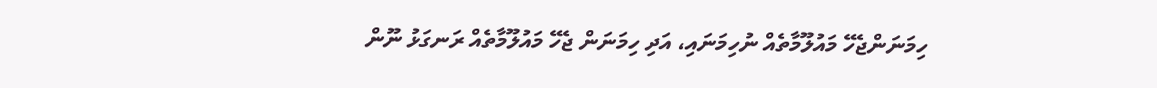ހިމަނަންޖެހޭ މައުލޫމާތެއް ނުހިމަނައި، އަދި ހިމަނަން ޖެހޭ މައުލޫމާތެއް ރަނގަޅު ނޫން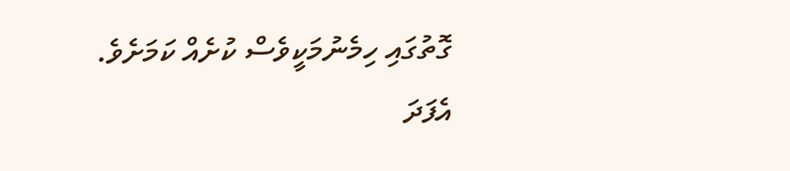ގޮތުގައި ހިމެނުމަކީވެސް ކުށެއް ކަމަށެވެ.
އެފަދަ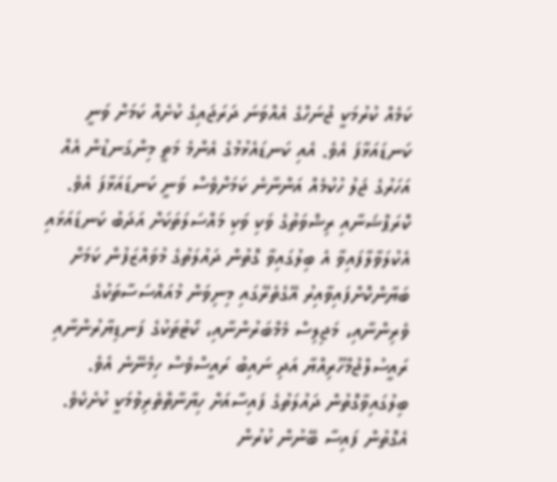ކަމެއް ކުރުމަކީ ޖުނަހްގެ އެއްވަނަ ދަރަޖައިގެ ކުށެއް ކަމަށް ވަނީ ކަނޑައަޅާފަ އެވެ. އެއި ކަނޑައެޅުމުގެ އެންމެ މަތީ މިންގަނޑުން އެއް އަހަރުގެ ޖަލު ހުކުމެއް އަންނާނެ ކަމަށްވެސް ވަނީ ކަނޑައަޅާފަ އެވެ.
ކޮރަޕްޝަނާއި ރިޝްވަތުގެ ވަކި ވަކި މައްސަލަތަކަށް އަދަބު ކަނޑައަޅައި އެކުލަވާލާފައިވާ އެ ބިލުގައިވާ ގޮތުން ދައުލަތުގެ މުވައްޒަފުން ކަމަށް ބަޔާންކޮށްފައިވާއިރު އޭގެތެރޭގައި މިނިވަން މުއައްސަސާތަކުގެ ވެރިންނާއި، މަޖިލިސް މެމްބަރުންނާއި، ކޯޓުތަކުގެ ފަނޑިޔާރުންނާއި ރައީސުލްޖުމްހޫރިއްޔާ އަދި ނައިބު ރައީސްވެސް ހިމެނޭނެ އެވެ.
ބިލުގައިވާގޮތުން ދައުލަތުގެ ފައިސާއަށް ހިޔާނާތްތެރިވުމަކީ ކުށެކެވެ. އެގޮތުން ފައިސާ ބޭނުން ކުރުން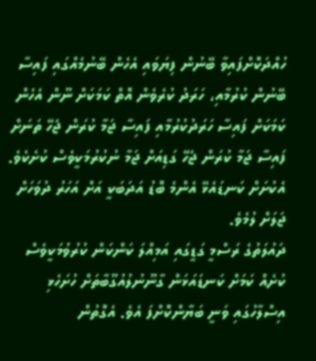ހުއްދަކޮށްފައިވާ ބޭނުން ފިޔަވައި އެހެން ބޭނުމެއްގައި ފައިސާ ބޭނުން ކުރުމާއި، ހަރަދު ކުރެވެން އޮތް ކަމަކަށް ނޫން އެހެން ކަމަކަށް ފައިސާ ހަރަދުކުރުމާއި ފައިސާ ޖަމާ ކުރަން ޖެހޭ ތަނަށް ފައިސާ ޖަމާ ކުރަން ޖެހޭ ގަޑިއަށް ޖަމާ ނުކުރުމަކީވެސް ކުށެކެވެ. އެކުށަށް ކަނޑައެޅޭ އެންމެ ބޮޑު އަދަބަކީ އަށް އަހަރު ދުވަހަށް ޖަލަށް ލުމެވެ.
ދައުލަތުގެ ރަސްމީ ގަޑީގައި އަމިއްލަ ކަންކަން ކުރުވުމަކީވެސް ކުށެއް ކަމަށް ކަނޑައަޅަން ގާނޫނުލުއުގޫބާތަށް ހުށަހެޅި އިސްލާހުގައި ވަނީ ބަޔާންކޮށްފަ އެވެ. އެގޮތުން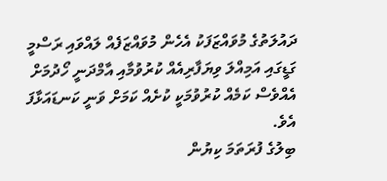ދައުލަތުގެ މުވައްޒަފަކު އެހެން މުވައްޒަފެއް ލައްވައި ރަސްމީ ގަޑީގައި އަމިއްލަ ވިޔަފާރިއެއް ކުރުވުމާއި އާމްދަނީ ހޯދުމަށް އެއްވެސް ކަމެއް ކުރުވުމަކީ ކުށެއް ކަމަށް ވަނީ ކަނޑައަޅާފަ އެވެ.
ބިލުގެ ފުރަތަމަ ކިޔުން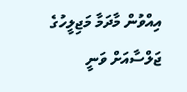އިއްވުން މާދަމާ މަޖިލީހުގެ ޖަލްސާއަށް ވަނީ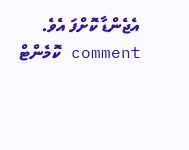އެޖެންޑާ ކޮށްފަ އެވެ.
comment ކޮމެންޓް